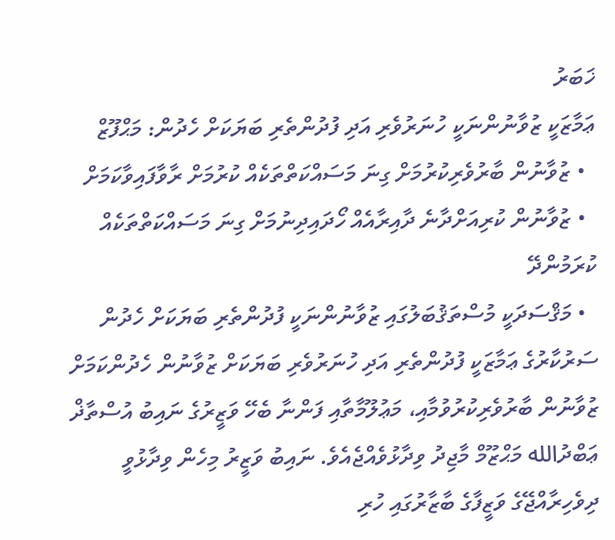ޚަބަރު
ޢަމާޒަކީ ޒުވާނުންނަކީ ހުނަރުވެރި އަދި ފުދުންތެރި ބަޔަކަށް ހެދުން: މަޙްފޫޒް
  • ޒުވާނުން ބާރުވެރިކުރުމަށް ގިނަ މަސައްކަތްތަކެއް ކުރުމަށް ރާވާފައިވާކަމަށް
  • ޒުވާނުން ކުރިއަށްދާނެ ދާއިރާއެއް ހޯދައިދިނުމަށް ގިނަ މަސައްކަތްތަކެއް ކުރަމުންދޭ
  • މަޤްސަދަކީ މުސްތަޤުބަލުގައި ޒުވާނުންނަކީ ފުދުންތެރި ބަޔަކަށް ހެދުން
ސަރުކާރުގެ ޢަމާޒަކީ ފުދުންތެރި އަދި ހުނަރުވެރި ބަޔަކަށް ޒުވާނުން ހެދުންކަމަށް ޒުވާނުން ބާރުވެރިކުރުވުމާއި، މަޢުލޫމާތާއި ފަންނާ ބެހޭ ވަޒީރުގެ ނައިބު އުސްތާޛް ޢަބްދުالله މަޙްޒޫމް މާޖިދު ވިދާޅުވެއްޖެއެވެ. ނައިބު ވަޒީރު މިހެން ވިދާޅުވީ ދިވެހިރާއްޖޭގެ ވަޒީފާގެ ބާޒާރުގައި ހުރި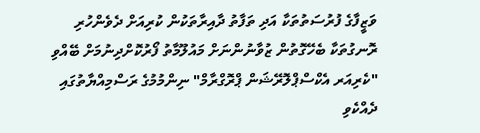ވަޒީފާގެ ފުރުސަތުތަކާ އަދި ތަފާތު ދާއިރާތަކުން ކުރިއަށް ދެވެންހުރި ރޮނގުތަކާ ބެހޭގޮތުން ޒުވާނުންނަށް މައުލޫމާތު ފޯރުކޮށްދިނުމަށް ބޭއްވި "ކެރިއަރ އެކްސްޕްލޮރޭޝަން ޕްރޮގްރާމް" ނިންމުމުގެ ރަސްމިއްޔާތުގައި ދެއްކެވި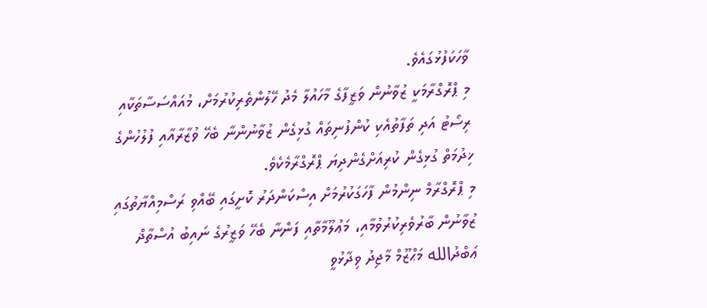ވާހަކަފުޅުގައެވެ.
މި ޕްރޮގްރާމަކީ ޒުވާނުން ވަޒީފާގެ މާހައުލާ މެދު ހޭލުންތެރިކުރުމަށް، މުއައްސަސާތަކާއި ރިސޯޓު އަދި ތަފާތުއެކި ކުންފުނިތައް ގުޅިގެން ޒުވާނުންނާ ބެހޭ ވުޒާރާއާއި ފުލުހުންގެ ޚިދުމަތް ގުޅިގެން ކުރިއަށްގެންދިޔަ ޕްރޮގްރާމެކެވެ.
މި ޕްރޮގްރާމް ނިންމުން ފާހަގަކުރުމަށް އިސްކަންދަރު ކޮށީގައި ބޭއްވި ރަސްމިއްޔާތުގައި ޒުވާނުން ބާރުވެރިކުރުވުމާއި، މަޢުލޫމާތާއި ފަންނާ ބެހޭ ވަޒީރުގެ ނައިބު އުސްތާޛް ޢަބްދުالله މަޙްޒޫމް މާޖިދު ވިދާޅުވީ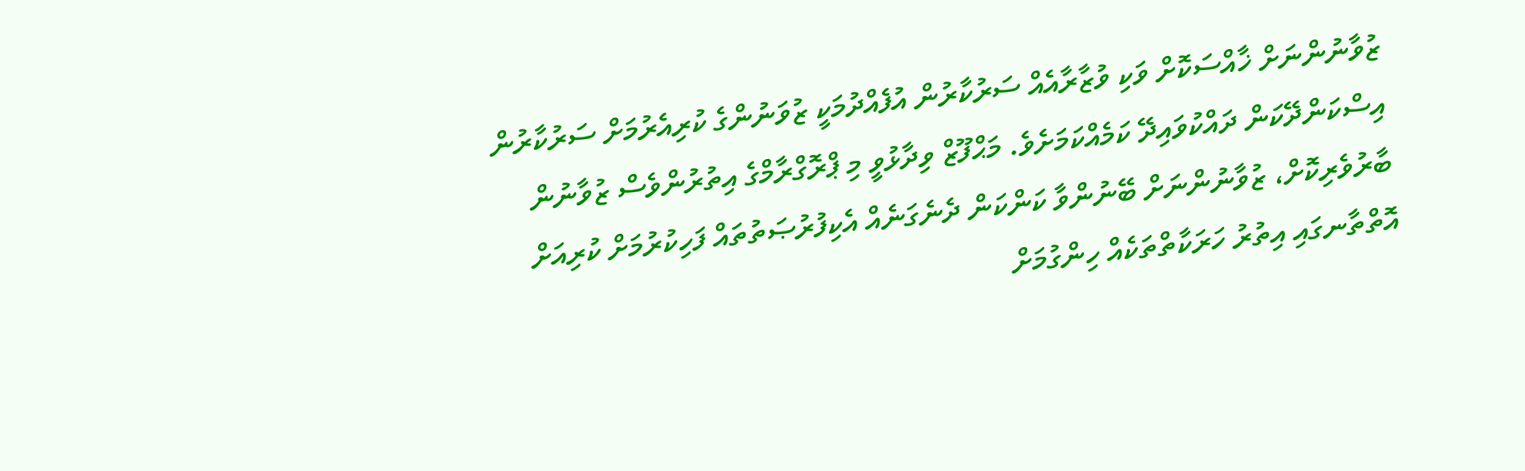ޒުވާނުންނަށް ޚާއްސަކޮށް ވަކި ވުޒާރާއެއް ސަރުކާރުން އުފެއްދުމަކީ ޒުވަނުންގެ ކުރިއެރުމަށް ސަރުކާރުން އިސްކަންދޭކަން ދައްކުވައިދޭ ކަމެއްކަމަށެވެ. މަޙްފޫޒް ވިދާޅުވީ މި ޕްރޮގްރާމްގެ އިތުރުންވެސް ޒުވާނުން ބާރުވެރިކޮށް، ޒުވާނުންނަށް ބޭނުންވާ ކަންކަން ދެނެގަނެއް އެކިފުރުޞަތުތައް ފަހިކުރުމަށް ކުރިއަށް އޮތްތާނގައި އިތުރު ހަރަކާތްތަކެއް ހިންގުމަށް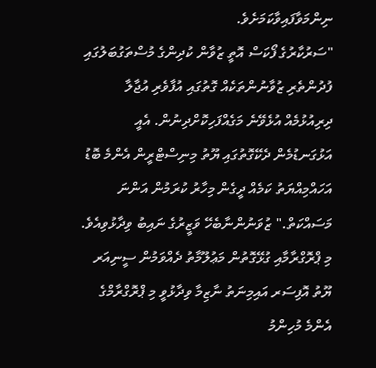ނިންމަވާފައިވާކަމަށެވެ.
"ސަރުކާރުގެ ފޯކަސް އޮތީ ޒުވާން ކުދިންގެ މުސްތަގުބަލުގައި ފުދުންތެރި ޒުވާނުންތަކެއް ގޮތުގައި އުފާވެރި އުޖާލާ ދިރިއުޅުމެއް އުޅެވޭނެ މަގެއްފަހިކޮށްދިނުން. އެއީ އަޅުގަނޑުމެން ދެކޭގޮތުގައި ޔޫތު މިނިސްޓްރީން އެންމެ ބޮޑު އަހައްމިއްޔަތު ކަމެއް ދީގެން މިހާރު ކުރަމުން އަންނަ މަސައްކަތް." ޒުވަނުންނާބެހޭ ވަޒީރުގެ ނައިބު ވިދާޅުވިއެވެ.
މި ޕްރޮގްރާމާއި ގުޅޭގޮތުން މަޢުލޫމާތު ދެއްވަމުން ސީނިއަރ ޔޫތު އޮފިސަރ އައިމިނަތު ނާޒިމާ ވިދާޅުވީ މި ޕްރޮގްރާމްގެ އެންމެ މުހިންމު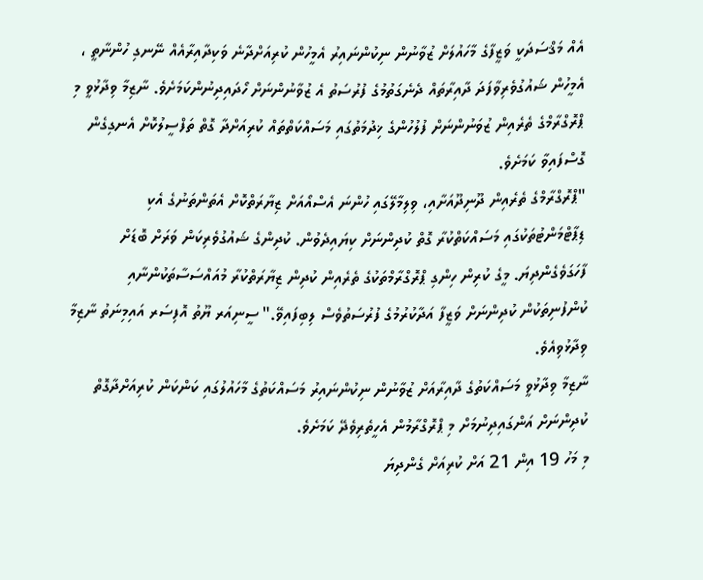އެއް މަޤްސަދަކީ ވަޒީފާގެ މާހައުލަށް ޒުވާނުން ނިކުންނައިރު އެމީހުން ކުރިއަށްދާނެ ވަކިދާއިރާއެއް ނޭނގި ހުންނާތީ ، އެމީހުން ޝައުގުވެރިވާފަދަ ދާއިރާތައް ދެނެގަތުމުގެ ފުރުސަތު އެ ޒުވާނުންނަށް ހޯދައިދިނުންކަމަށެވެ. ނާޒިމާ ވިދާޅުވީ މި ޕްރޮގްރާމްގެ ތެރެއިން ޒުވަނުންނަށް ފުލުހުންގެ ޚިދުމަތުގައި މަސައްކަތްތައް ކުރިއަށްދާ ގޮތް ތަފްސީލުކޮށް އެނގިގެން ގޮސްފައިވާ ކަމަށެވެ.
"ޕްރޮގްރާމްގެ ތެރެއިން ދޫނިދޫއަށާއި، ވިލިމާލޭގައި ހުންނަ އެސްއޯއަށް ޒިޔާރަތްކޮށް އެތަންތަނުގެ އެކި ޑިޕާޓްމަންޓުތަކުގައި މަސައްކަތްކުރާ ގޮތް ކުދިންނަށް ކިޔައިދެވުން. ކުދިންގެ ޝައުގުވެރިކަން ވަރަށް ބޮޑަށް ފާހަގަވެގެންދިޔަ. މީގެ ކުރިން ހިންގި ޕްރޮގްރާމްތަކުގެ ތެރެއިން ކުދިން ޒިޔާރަތްކުރާ މުއައްސަސާތަކުންނާއި ކުންފުނިތަކުން ކުދިންނަށް ވަޒީފާ އަދާކުރުމުގެ ފުރުސަތުވެސް ލިބިފައިވޭ." ސީނިއަރ ޔޫތު އޮފިސަރ އައިމިނަތު ނާޒިމާ ވިދާޅުވިއެވެ.
ނާޒިމާ ވިދާޅުވީ މަސައްކަތުގެ ދާއިރާއަށް ޒުވާނުން ނިކުންނައިރު މަސައްކަތުގެ މާހައުލުގައި ކަންކަން ކުރިއަށްދާގޮތް ކުދިންނަށް އަންގައިދިނުމަށް މި ޕްރޮގްރާމުން އެހީތެރިވެދޭ ކަމަށެވެ.
މި މަހު 19 އިން 21 އަށް ކުރިއަށް ގެންދިޔަ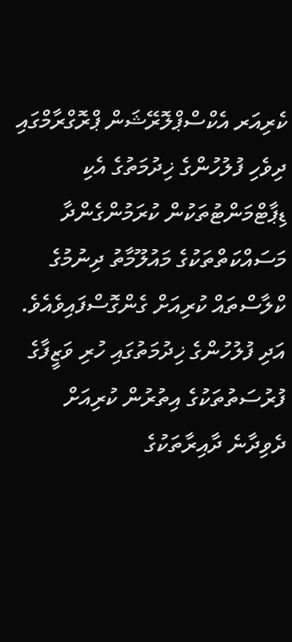ކެރިއަރ އެކްސްޕްލޮރޭޝަން ޕްރޮގްރާމްގައި ދިވެހި ފުލުހުންގެ ޚިދުމަތުގެ އެކި ޑިޕާޓްމަންޓުތަކުން ކުރަމުންގެންދާ މަސައްކަތްތަކުގެ މައުލޫމާތު ދިނުމުގެ ކްލާސްތައް ކުރިއަށް ގެންގޮސްފައިވެއެވެ. އަދި ފުލުހުންގެ ޚިދުމަތުގައި ހުރި ވަޒީފާގެ ފުރުސަތުތަކުގެ އިތުރުން ކުރިއަށް ދެވިދާނެ ދާއިރާތަކުގެ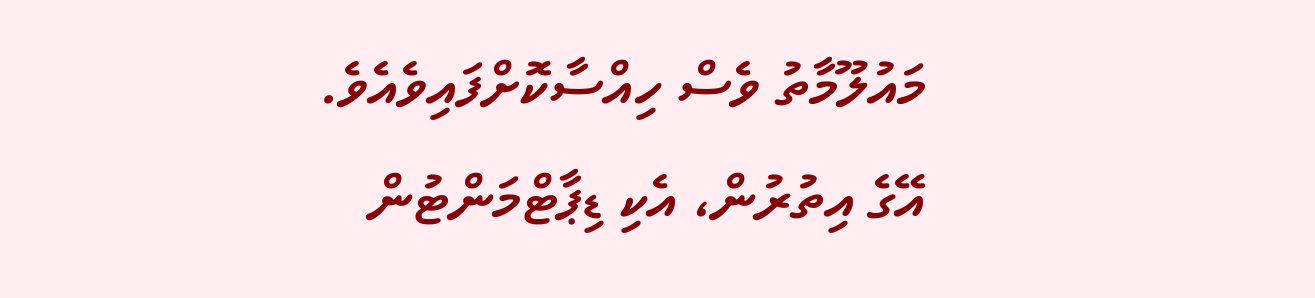މައުލޫމާތު ވެސް ހިއްސާކޮށްފައިވެއެވެ.
އޭގެ އިތުރުން، އެކި ޑިޕާޓްމަންޓުން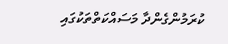ކުރަމުންގެންދާ މަސައްކަތްތަކުގައި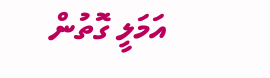އަމަލީ ގޮތުން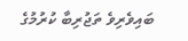ބައިވެރިވެ ތަޖުރިބާ ކުރުމުގެ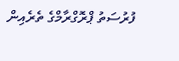ފުރުސަތު ޕްރޮގްރާމްގެ ތެރެއިން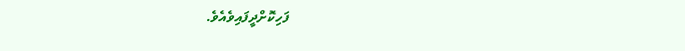ފަހިކޮށްދީފައިވެއެވެ.